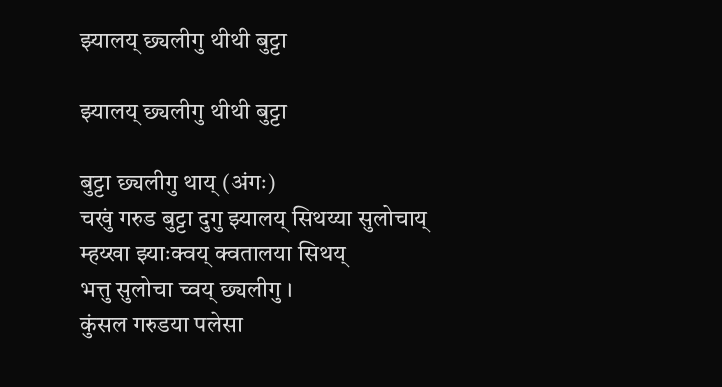झ्यालय् छ्यलीगु थीथी बुट्टा

झ्यालय् छ्यलीगु थीथी बुट्टा

बुट्टा छ्यलीगु थाय् (अंगः)
चखुं गरुड बुट्टा दुगु झ्यालय् सिथय्या सुलोचाय्
म्हय्खा झ्याःक्वय् क्वतालया सिथय्
भत्तु सुलोचा च्वय् छ्यलीगु ।
कुंसल गरुडया पलेसा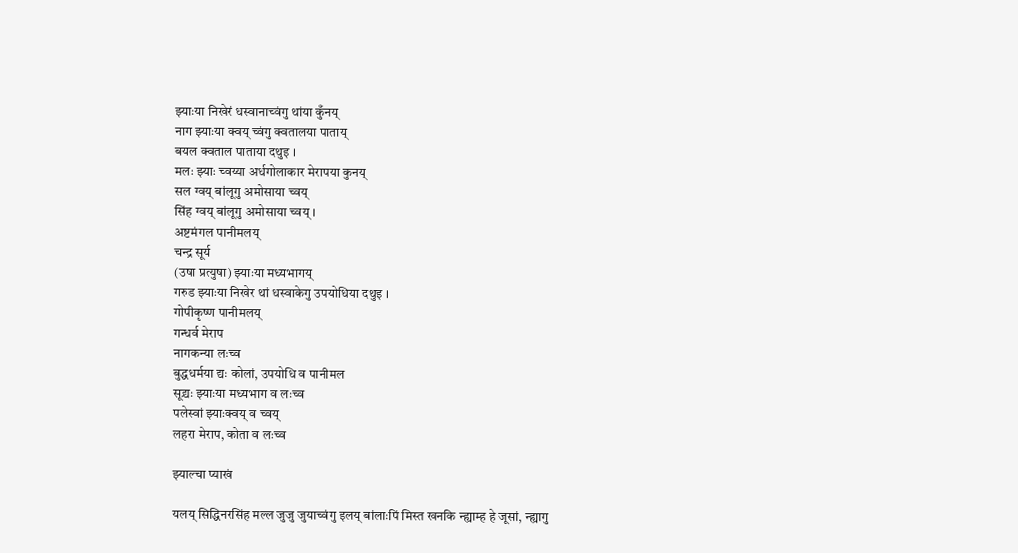झ्याःया निखेरं धस्वानाच्वंगु थांया कुँनय्
नाग झ्याःया क्वय् च्वंगु क्वतालया पाताय्
बयल क्वताल पाताया दथुइ ।
मलः झ्याः च्वय्या अर्धगोलाकार मेरापया कुनय्
सल ग्वय् बांलूगु अमोसाया च्वय्
सिंह ग्वय् बांलूगु अमोसाया च्वय् ।
अष्टमंगल पानीमलय्
चन्द्र सूर्य
(उषा प्रत्युषा) झ्याःया मध्यभागय्
गरुड झ्याःया निखेर थां धस्वाकेगु उपयोधिया दथुइ ।
गोपीकृष्ण पानीमलय्
गन्धर्व मेराप
नागकन्या लःच्व
बुद्धधर्मया द्यः कोलां, उपयोधि व पानीमल
सूद्र्यः झ्याःया मध्यभाग व लःच्व
पलेस्वां झ्याःक्वय् व च्वय्
लहरा मेराप, कोता व लःच्व

झ्याल्चा प्याखं

यलय्‌ सिद्धिनरसिंह मल्ल जुजु जुयाच्वंगु इलय्‌ बांलाःपिं मिस्त खनकि न्ह्याम्ह हे जूसां, न्ह्यागु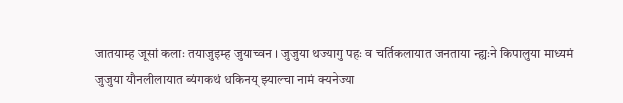जातयाम्ह जूसां कलाः तयाजुइम्ह जुयाच्वन । जुजुया थज्यागु पहः व चर्तिकलायात जनताया न्ह्यःने किपालुया माध्यमं जुजुया यौनलीलायात ब्यंगकथं धकिनय्‌ झ्याल्चा नामं क्यनेज्या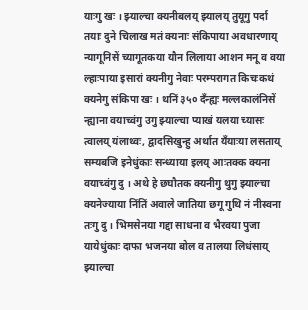याःगु खः । झ्याल्चा क्यनीबलय्‌ झ्यालय्‌ तुयूगु पर्दा तयाः दुने चिलाख मतं क्यनाः संकिपाया अवधारणाय्‌ न्यागूनिसें च्यागूतकया यौन लिलाया आशन मनू व वया ल्हाःपाया इसारां क्यनीगु नेवाः परम्परागत किचःकथं क्यनेगु संकिपा खः । थनिं ३५० दँन्ह्यः मल्लकालंनिसें न्ह्याना वयाच्वंगु उगु झ्याल्चा प्याखं यलया च्यासः त्वालय्‌ यंलाथ्वः, द्वादसिखुन्हु अर्थात यँयाःया लसताय्‌ सम्यबजि इनेधुंकाः सन्ध्याया इलय्‌ आःतक्क क्यना वयाच्वंगु दु । अथे हे छघौतक क्यनीगु थुगु झ्याल्चा क्यनेज्याया निंतिं अवाले जातिया छगू गुथि नं नीस्वना तःगु दु । भिमसेनया गद्दा साधना व भैरवया पुजा यायेधुंकाः दाफा भजनया बोल व तालया लिधंसाय्‌ झ्याल्चा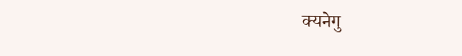क्यनेगु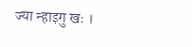ज्या न्हाइगु खः ।